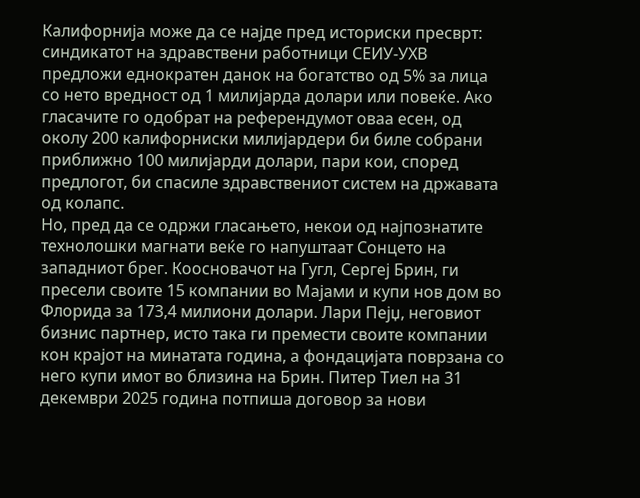Калифорнија може да се најде пред историски пресврт: синдикатот на здравствени работници СЕИУ-УХВ предложи еднократен данок на богатство од 5% за лица со нето вредност од 1 милијарда долари или повеќе. Ако гласачите го одобрат на референдумот оваа есен, од околу 200 калифорниски милијардери би биле собрани приближно 100 милијарди долари, пари кои, според предлогот, би спасиле здравствениот систем на државата од колапс.
Но, пред да се одржи гласањето, некои од најпознатите технолошки магнати веќе го напуштаат Сонцето на западниот брег. Коосновачот на Гугл, Сергеј Брин, ги пресели своите 15 компании во Мајами и купи нов дом во Флорида за 173,4 милиони долари. Лари Пејџ, неговиот бизнис партнер, исто така ги премести своите компании кон крајот на минатата година, а фондацијата поврзана со него купи имот во близина на Брин. Питер Тиел на 31 декември 2025 година потпиша договор за нови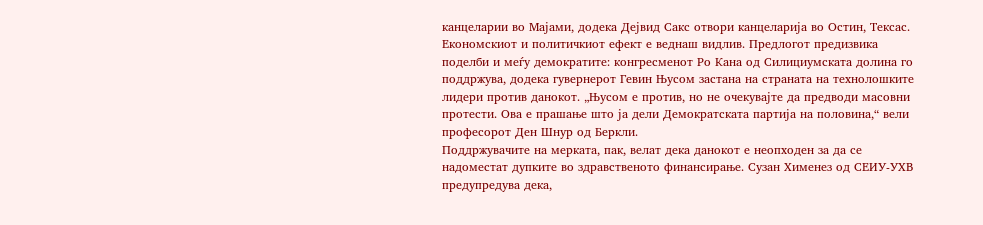канцеларии во Мајами, додека Дејвид Сакс отвори канцеларија во Остин, Тексас.
Економскиот и политичкиот ефект е веднаш видлив. Предлогот предизвика поделби и меѓу демократите: конгресменот Ро Кана од Силициумската долина го поддржува, додека гувернерот Гевин Њусом застана на страната на технолошките лидери против данокот. „Њусом е против, но не очекувајте да предводи масовни протести. Ова е прашање што ја дели Демократската партија на половина,“ вели професорот Ден Шнур од Беркли.
Поддржувачите на мерката, пак, велат дека данокот е неопходен за да се надоместат дупките во здравственото финансирање. Сузан Хименез од СЕИУ-УХВ предупредува дека,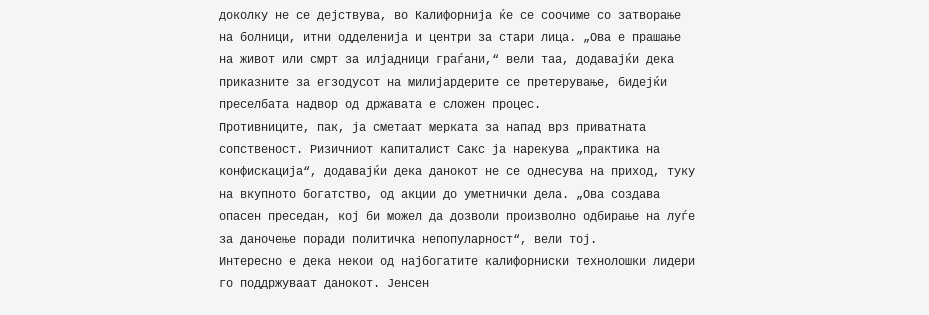доколку не се дејствува, во Калифорнија ќе се соочиме со затворање на болници, итни одделенија и центри за стари лица. „Ова е прашање на живот или смрт за илјадници граѓани,“ вели таа, додавајќи дека приказните за егзодусот на милијардерите се претерување, бидејќи преселбата надвор од државата е сложен процес.
Противниците, пак, ја сметаат мерката за напад врз приватната сопственост. Ризичниот капиталист Сакс ја нарекува „практика на конфискација“, додавајќи дека данокот не се однесува на приход, туку на вкупното богатство, од акции до уметнички дела. „Ова создава опасен преседан, кој би можел да дозволи произволно одбирање на луѓе за даночење поради политичка непопуларност“, вели тој.
Интересно е дека некои од најбогатите калифорниски технолошки лидери го поддржуваат данокот. Јенсен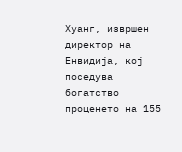Хуанг, извршен директор на Енвидија, кој поседува богатство проценето на 155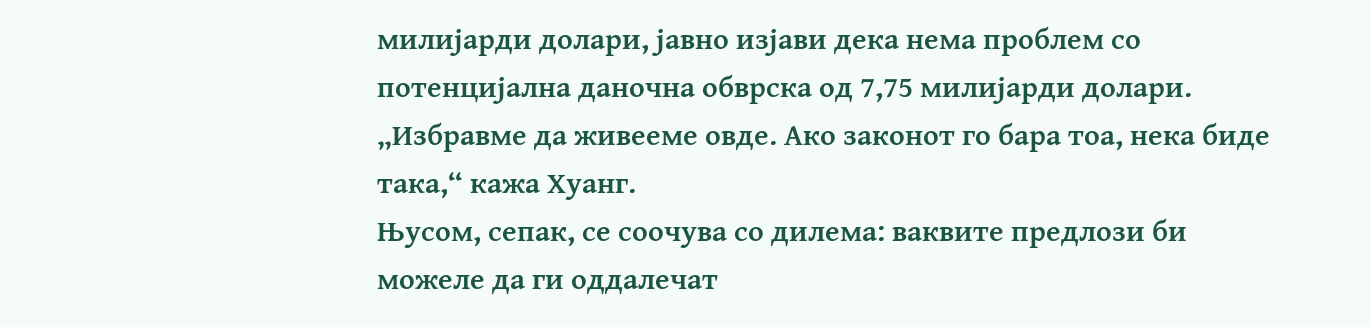милијарди долари, јавно изјави дека нема проблем со потенцијална даночна обврска од 7,75 милијарди долари. „Избравме да живееме овде. Ако законот го бара тоа, нека биде така,“ кажа Хуанг.
Њусом, сепак, се соочува со дилема: ваквите предлози би можеле да ги оддалечат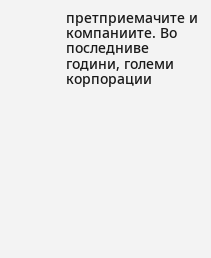претприемачите и компаниите. Во последниве години, големи корпорации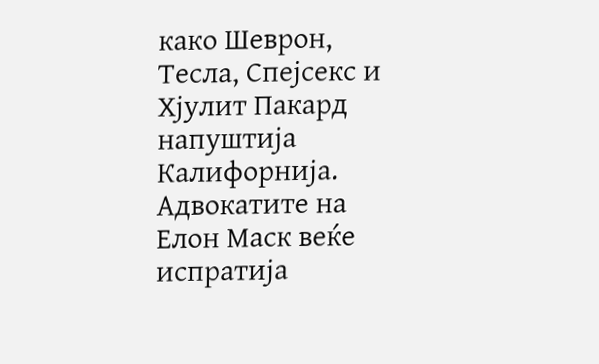како Шеврон, Тесла, Спејсекс и Хјулит Пакард напуштија Калифорнија. Адвокатите на Елон Маск веќе испратија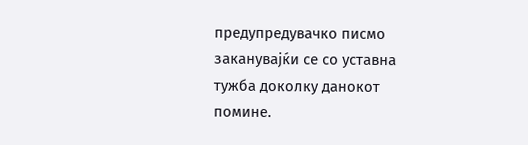предупредувачко писмо заканувајќи се со уставна тужба доколку данокот помине.